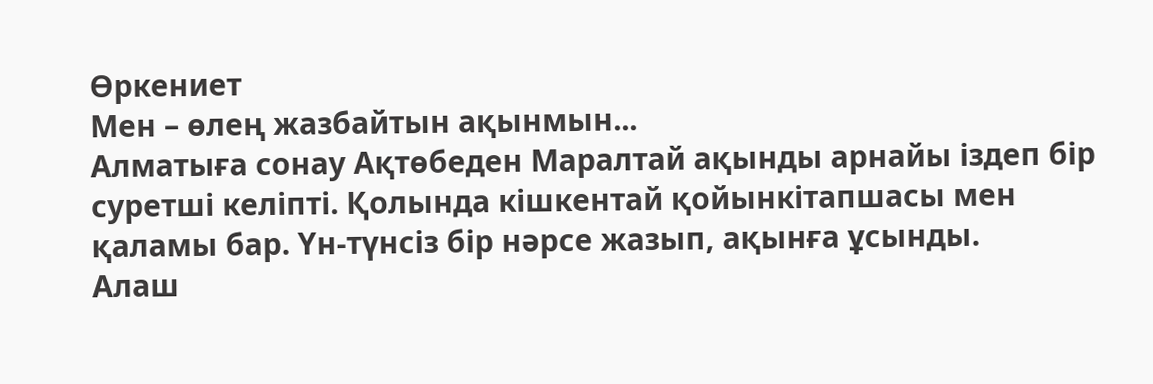Өркениет
Мен – өлең жазбайтын ақынмын...
Алматыға сонау Ақтөбеден Маралтай ақынды арнайы іздеп бір суретші келіпті. Қолында кішкентай қойынкітапшасы мен қаламы бар. Үн-түнсіз бір нәрсе жазып, ақынға ұсынды.
Алаш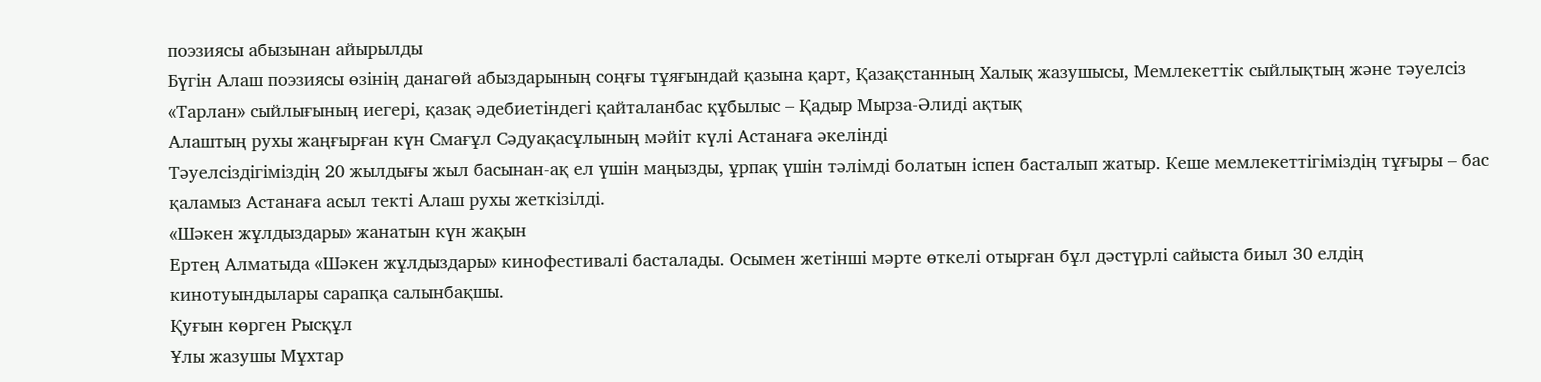поэзиясы абызынан айырылды
Бүгін Алаш поэзиясы өзінің данагөй абыздарының соңғы тұяғындай қазына қарт, Қазақстанның Халық жазушысы, Мемлекеттік сыйлықтың және тәуелсіз «Тарлан» сыйлығының иегері, қазақ әдебиетіндегі қайталанбас құбылыс – Қадыр Мырза-Әлиді ақтық
Алаштың рухы жаңғырған күн Смағұл Сәдуақасұлының мәйіт күлі Астанаға әкелінді
Тәуелсіздігіміздің 20 жылдығы жыл басынан-ақ ел үшін маңызды, ұрпақ үшін тәлімді болатын іспен басталып жатыр. Кеше мемлекеттігіміздің тұғыры – бас қаламыз Астанаға асыл текті Алаш рухы жеткізілді.
«Шәкен жұлдыздары» жанатын күн жақын
Ертең Алматыда «Шәкен жұлдыздары» кинофестивалі басталады. Осымен жетінші мәрте өткелі отырған бұл дәстүрлі сайыста биыл 30 елдің кинотуындылары сарапқа салынбақшы.
Қуғын көрген Рысқұл
Ұлы жазушы Мұхтар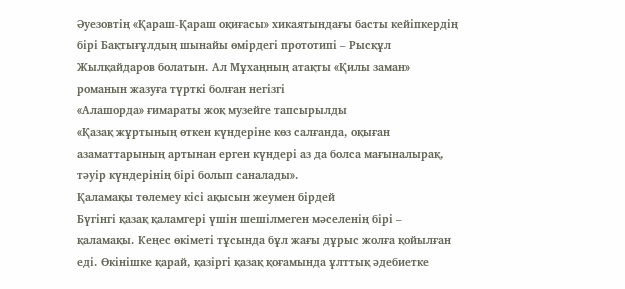Әуезовтің «Қараш-Қараш оқиғасы» хикаятындағы басты кейіпкердің бірі Бақтығұлдың шынайы өмірдегі прототипі – Рысқұл Жылқайдаров болатын. Ал Мұхаңның атақты «Қилы заман» романын жазуға түрткі болған негізгі
«Алашорда» ғимараты жоқ музейге тапсырылды
«Қазақ жұртының өткен күндеріне көз салғанда, оқыған азаматтарының артынан ерген күндері аз да болса мағыналырақ, тәуір күндерінің бірі болып саналады».
Қаламақы төлемеу кісі ақысын жеумен бірдей
Бүгінгі қазақ қаламгері үшін шешілмеген мәселенің бірі – қаламақы. Кеңес өкіметі тұсында бұл жағы дұрыс жолға қойылған еді. Өкінішке қарай, қазіргі қазақ қоғамында ұлттық әдебиетке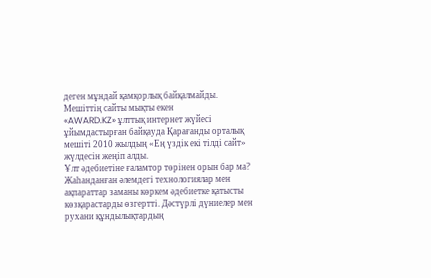деген мұндай қамқорлық байқалмайды.
Мешіттің сайты мықты екен
«AWARD.KZ» ұлттық интернет жүйесі ұйымдастырған байқауда Қарағанды орталық мешіті 2010 жылдың «Ең үздік екі тілді сайт» жүлдесін жеңіп алды.
Ұлт әдебиетіне ғаламтор төрінен орын бар ма?
Жаһанданған әлемдегі технологиялар мен ақпараттар заманы көркем әдебиетке қатысты көзқарастарды өзгертті. Дәстүрлі дүниелер мен рухани құндылықтардың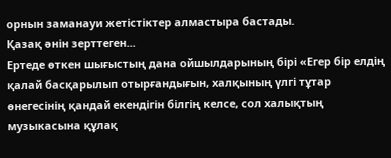орнын заманауи жетістіктер алмастыра бастады.
Қазақ әнін зерттеген...
Ертеде өткен шығыстың дана ойшылдарының бірі «Егер бір елдің қалай басқарылып отырғандығын, халқының үлгі тұтар өнегесінің қандай екендігін білгің келсе, сол халықтың музыкасына құлақ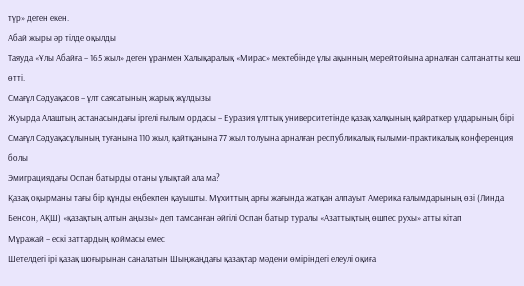түр» деген екен.
Абай жыры әр тілде оқылды
Таяуда «Ұлы Абайға – 165 жыл» деген ұранмен Халықаралық «Мирас» мектебінде ұлы ақынның мерейтойына арналған салтанатты кеш өтті.
Смағұл Сәдуақасов – ұлт саясатының жарық жұлдызы
Жуырда Алаштың астанасындағы іргелі ғылым ордасы – Еуразия ұлттық университетінде қазақ халқының қайраткер ұлдарының бірі Смағұл Сәдуақасұлының туғанына 110 жыл, қайтқанына 77 жыл толуына арналған республикалық ғылыми-практикалық конференция болы
Эмиграциядағы Оспан батырды отаны ұлықтай ала ма?
Қазақ оқырманы тағы бір құнды еңбекпен қауышты. Мұхиттың арғы жағында жатқан алпауыт Америка ғалымдарының өзі (Линда Бенсон, АҚШ) «қазақтың алтын аңызы» деп тамсанған әйгілі Оспан батыр туралы «Азаттықтың өшпес рухы» атты кітап
Мұражай – ескі заттардың қоймасы емес
Шетелдегі ірі қазақ шоғырынан саналатын Шыңжаңдағы қазақтар мәдени өміріндегі елеулі оқиға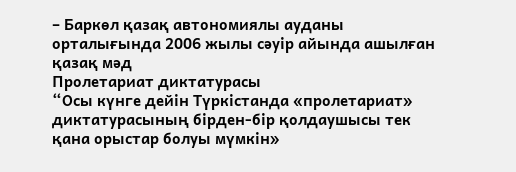– Баркөл қазақ автономиялы ауданы орталығында 2006 жылы сәуір айында ашылған қазақ мәд
Пролетариат диктатурасы
“Осы күнге дейін Түркістанда «пролетариат» диктатурасының бірден-бір қолдаушысы тек қана орыстар болуы мүмкін»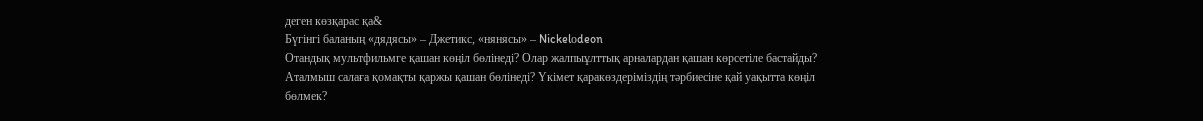деген көзқарас қа&
Бүгінгі баланың «дядясы» – Джетикс, «нянясы» – Nickelоdeon
Отандық мультфильмге қашан көңіл бөлінеді? Олар жалпыұлттық арналардан қашан көрсетіле бастайды? Аталмыш салаға қомақты қаржы қашан бөлінеді? Үкімет қаракөздеріміздің тәрбиесіне қай уақытта көңіл бөлмек?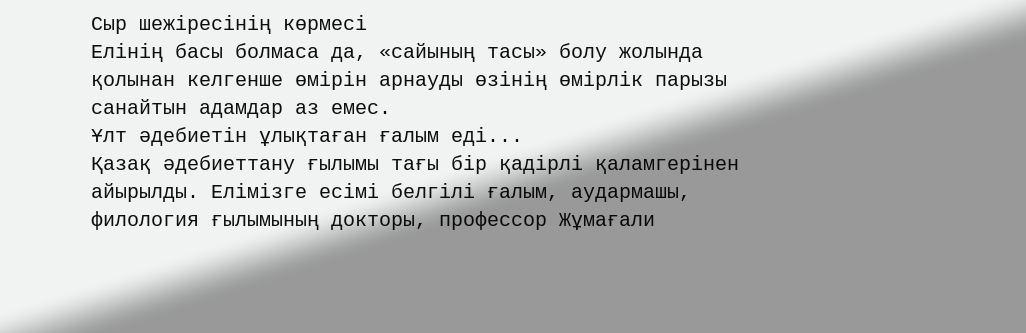Сыр шежіресінің көрмесі
Елінің басы болмаса да, «сайының тасы» болу жолында қолынан келгенше өмірін арнауды өзінің өмірлік парызы санайтын адамдар аз емес.
Ұлт әдебиетін ұлықтаған ғалым еді...
Қазақ әдебиеттану ғылымы тағы бір қадірлі қаламгерінен айырылды. Елімізге есімі белгілі ғалым, аудармашы, филология ғылымының докторы, профессор Жұмағали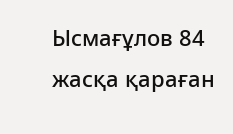Ысмағұлов 84 жасқа қараған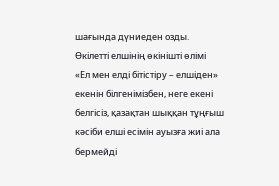шағында дүниеден озды.
Өкілетті елшінің өкінішті өлімі
«Ел мен елді бітістіру – елшіден» екенін білгенімізбен, неге екені белгісіз, қазақтан шыққан тұңғыш кәсіби елші есімін ауызға жиі ала бермейді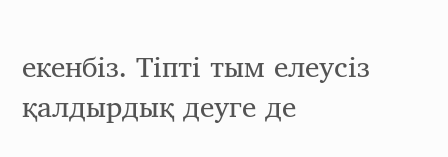екенбіз. Тіпті тым елеусіз қалдырдық деуге де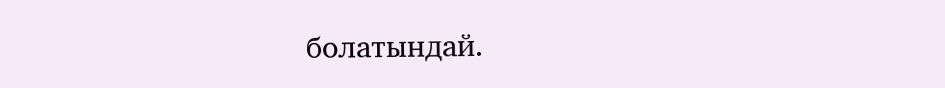болатындай.